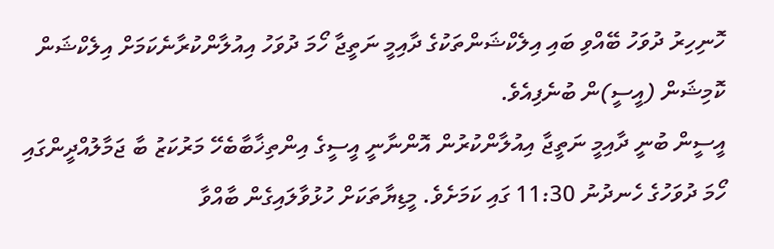ހޮނިހިރު ދުވަހު ބޭއްވި ބައި އިލެކްޝަންތަކުގެ ދާއިމީ ނަތީޖާ ހޯމަ ދުވަހު އިއުލާންކުރާނެކަމަށް އިލެކްޝަން ކޮމިޝަން (އީސީ)ން ބުނެފިއެވެ.
އީސީން ބުނީ ދާއިމީ ނަތީޖާ އިއުލާންކުރުން އޮންނާނީ އީސީގެ އިންތިޚާބާބެހޭ މަރުކަޒު ބާ ޖަމާލުއްދީންގައި ހޯމަ ދުވަހުގެ ހެނދުނު 11:30 ގައި ކަމަށެވެ. މީޑިޔާތަކަށް ހުޅުވާލައިގެން ބާއްވާ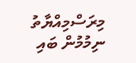މިރަސްމިއްޔާތު ނިމުމުން ބައި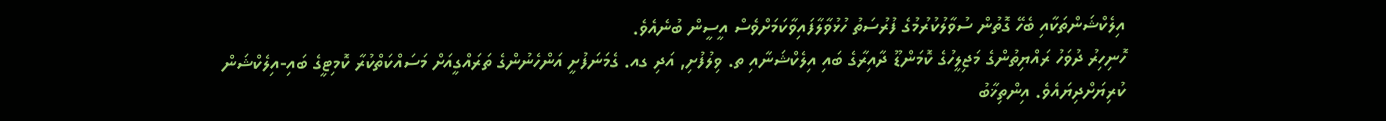އިލެކްޝަންތަކާއި ބެހޭ ގޮތުން ސުވާލުކުރުމުގެ ފުރުސަތު ހުޅުވާލާފައިވާކަމަށްވެސް އީސީން ބުނެއެވެ.
ހޮނިހިރު ދުވަހު ރައްޔިތުންގެ މަޖިލީހުގެ ކޮމަންޑޫ ދާއިރާގެ ބައި އިލެކްޝަނާއި ތ. ވިލުފުށި, އަދި ގއ. ގެމަނަފުށީ އަންހެނުންގެ ތަރައްގީއަށް މަސައްކަތްކުރާ ކޮމިޓީގެ ބައި-އިލެކްޝަން ކުރިޔަށްދިޔައެވެ. އިންތިޚާބު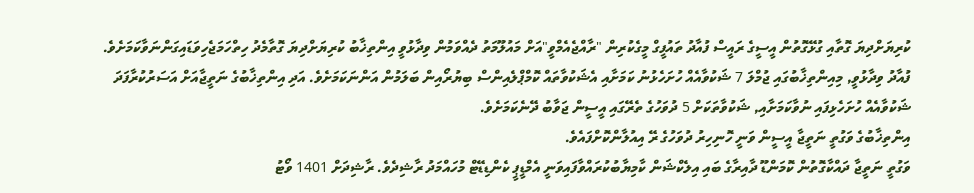ކުރިޔަށްދިޔަ ގޮތާއި ގުޅޭގޮތުން އީސީގެ ރައީސް ފުއާދު ތައުފީގް މީގެކުރިން "ރާއްޖެއެމްވީ"އަށް މައުލޫމަތު ދެއްވަމުން ވިދާޅުވީ އިންތިޚާބު ކުރިޔަށްދިޔަ ގޮތާމެދު ހިތްހަމަޖެހިވަޑައިގަންނަވާކަމަށެވެ. ފުއާދު ވިދާޅުވީ, މިއިންތިޚާބުގައި ޖުމްލަ 7 ޝަކުވާއެއް ހުށަހެޅުނު ކަމަށާއި އެޝަކުވާތައް ކޮމްޕްލެއިންސް ބިޔުރޯއިން ބަލަމުން އަންނަކަމަށެވެ. އަދި އިންތިޚާބުގެ ނަތީޖާއަށް އަސަރުކުރާފަދަ ޝަކުވާއެއް ހުށަހެޅިފައި ނުވާކަމަށާއި, ޝަކުވާތަކަށް 5 ދުވަހުގެ ތެރޭގައި އީސީން ޖަވާބު ދޭނެކަމަށެވެ.
އިންތިޚާބުގެ ވަގުތީ ނަތީޖާ އީސީން ވަނީ ހޮނިހިރު ދުވަހުގެ ރޭ އިއުލާންކޮށްފައެވެ.
ވަގުތީ ނަތީޖާ ދައްކާގޮތުން ކޮމަންޑޫ ދާއިރާގެ ބައި އިލެކްޝަން ކާމިޔާބުކުރައްވާފައިވަނީ އެމްޑީޕީ ކެންޑިޑޭޓް މުހައްމަދު ރާޝިދެވެ. ރާޝިދަށް 1401 ވޯޓު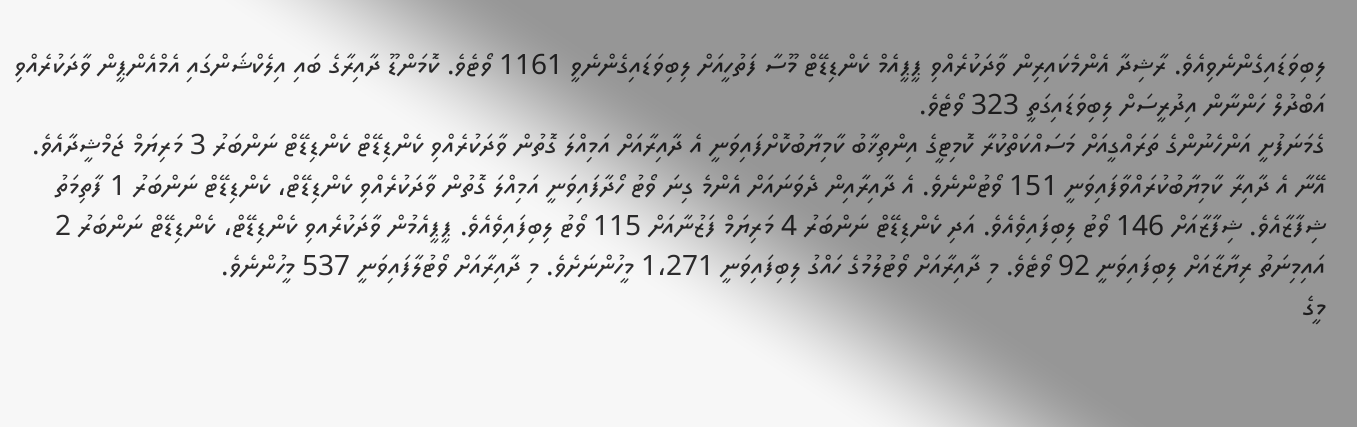ލިބިވަޑައިގެންނެވިއެވެ. ރާޝިދާ އެންމެކައިރިން ވާދަކުރެއްވި ޕީޕީއެމް ކެންޑިޑޭޓް މޫސާ ފަތުހީއަށް ލިބިވަޑައިގެންނެވީ 1161 ވޯޓެވެ. ކޮމަންޑޫ ދާއިރާގެ ބައި އިލެކްޝަންގައި އެމްއެންޕީން ވާދަކުރެއްވި އަބްދުލް ހަންނާން އިދުރީސަށް ލިބިވަޑައިގަތީ 323 ވޯޓެވެ.
ގެމަނަފުށީ އަންހެނުންގެ ތަރައްގީއަށް މަސައްކަތްކުރާ ކޮމިޓީގެ އިންތިޚާބު ކާމިޔާބުކޮށްފައިވަނީ އެ ދާއިރާއަށް އަމިއްލަ ގޮތުން ވާދަކުރެއްވި ކެންޑިޑޭޓް ކެންޑިޑޭޓް ނަންބަރު 3 މަރިޔަމް ޖަމްޝީދާއެވެ. އޭނާ އެ ދާއިރާ ކާމިޔާބުކުރައްވާފައިވަނީ 151 ވޯޓުންނެވެ. އެ ދާއިރާއިން ދެވަނައަށް އެންމެ ގިނަ ވޯޓު ހޯދާފައިވަނީ އަމިއްލަ ގޮތުން ވާދަކުރެއްވި ކެންޑިޑޭޓް، ކެންޑިޑޭޓް ނަންބަރު 1 ފާތިމަތު ޝިފާޒާއެވެ. ޝިފާޒާއަށް 146 ވޯޓު ލިބިފައިވެއެވެ. އަދި ކެންޑިޑޭޓް ނަންބަރު 4 މަރިޔަމް ފަޒުނާއަށް 115 ވޯޓު ލިބިފައިވެއެވެ. ޕީޕީއެމުން ވާދަކުރެއވި ކެންޑިޑޭޓް، ކެންޑިޑޭޓް ނަންބަރު 2 އައިމިނަތު ރިޔާޒާއަށް ލިބިފައިވަނީ 92 ވޯޓެވެ. މި ދާއިރާއަށް ވޯޓުލުމުގެ ހައްގު ލިބިފައިވަނީ 1،271 މީހުންނަށެވެ. މި ދާއިރާއަށް ވޯޓުލާފައިވަނީ 537 މީހުންނެވެ.
މީގެ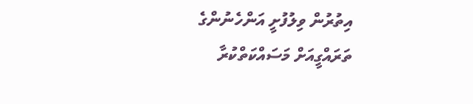އިތުރުން ވިލުފުށީ އަންހެނުންގެ ތަރައްގީއަށް މަސައްކަތްކުރާ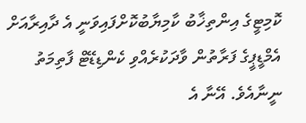ކޮމިޓީގެ އިންތިޚާބު ކާމިޔާބުކޮށްފައިވަނީ އެ ދާއިރާއަށް އެމްޑީޕީގެ ފަރާތުން ވާދަކުރެއްވި ކެންޑިޑޭޓް ފާތިމަތު ނީނާއެވެ. އޭނާ އެ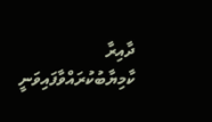ދާއިރާ ކާމިޔާބުކުރައްވާފައިވަނީ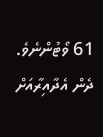61 ވޯޓުންނެވެ. ދެން އެދާއިރާއަށް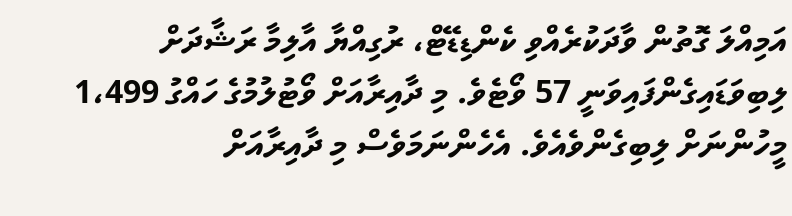އަމިއްލަ ގޮތުން ވާދަކުރެއްވި ކެންޑިޑޭޓް، ރުގިއްޔާ އާލިމާ ރަޝާދަށް ލިބިވަޑައިގެންފައިވަނީ 57 ވޯޓެވެ. މި ދާއިރާއަށް ވޯޓުލުމުގެ ހައްގު 1،499 މީހުންނަށް ލިބިގެންވެއެވެ. އެހެންނަމަވެސް މި ދާއިރާއަށް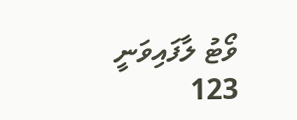ވޯޓު ލާފައިވަނީ 123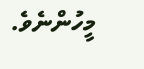މީހުންނެވެ.